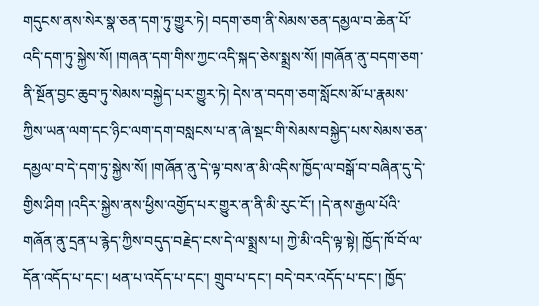གདུངས་ནས་སེར་སྣ་ཅན་དག་ཏུ་གྱུར་ཏེ། བདག་ཅག་ནི་སེམས་ཅན་དམྱལ་བ་ཆེན་པོ་འདི་དག་ཏུ་སྐྱེས་སོ། །གཞན་དག་གིས་ཀྱང་འདི་སྐད་ཅེས་སྨྲས་སོ། །གཞོན་ནུ་བདག་ཅག་ནི་སྔོན་བྱང་ཆུབ་ཏུ་སེམས་བསྐྱེད་པར་གྱུར་ཏེ། དེས་ན་བདག་ཅག་སློངས་མོ་པ་རྣམས་ཀྱིས་ཡན་ལག་དང་ཉིང་ལག་དག་བསླངས་པ་ན་ཞེ་སྡང་གི་སེམས་བསྐྱེད་པས་སེམས་ཅན་དམྱལ་བ་དེ་དག་ཏུ་སྐྱེས་སོ། །གཞོན་ནུ་དེ་ལྟ་བས་ན་མི་འདིས་ཁྱོད་ལ་བསྒོ་བ་བཞིན་དུ་དེ་གྱིས་ཤིག །འདིར་སྐྱེས་ནས་ཕྱིས་འགྱོད་པར་གྱུར་ན་ནི་མི་རུང་ངོ་། །དེ་ནས་རྒྱལ་པོའི་གཞོན་ནུ་དྲན་པ་རྙེད་ཀྱིས་བདུད་བརྗེད་ངས་དེ་ལ་སྨྲས་པ། ཀྱེ་མི་འདི་ལྟ་སྟེ། ཁྱོད་ཁོ་བོ་ལ་དོན་འདོད་པ་དང་། ཕན་པ་འདོད་པ་དང་། གྲུབ་པ་དང་། བདེ་བར་འདོད་པ་དང་། ཁྱོད་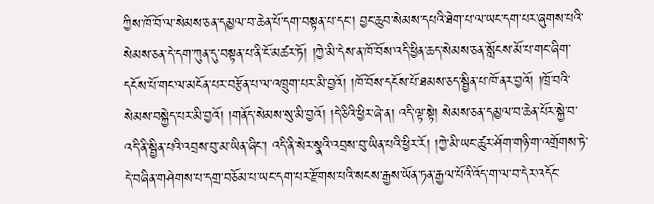ཀྱིས་ཁོ་བོ་ལ་སེམས་ཅན་དམྱལ་བ་ཆེན་པོ་དག་བསྟན་པ་དང་། བྱང་ཆུབ་སེམས་དཔའི་ཐེག་པ་ལ་ཡང་དག་པར་ཞུགས་པའི་སེམས་ཅན་དེ་དག་ཀུན་དུ་བསྟན་པ་ནི་ངོ་མཚར་ཏོ། །ཀྱེ་མི་དེས་ན་ཁོ་བོས་འདི་ཕྱིན་ཆད་སེམས་ཅན་སློངས་མོ་པ་གང་ཞིག་དངོས་པོ་གང་ལ་མངོན་པར་བརྩོན་པ་ལ་འཁྲུག་པར་མི་བྱའོ། །ཁོ་བོས་དངོས་པོ་ཐམས་ཅད་སྦྱིན་པ་ཁོ་ནར་བྱའོ། །ཁྲོ་བའི་སེམས་བསྐྱེད་པར་མི་བྱའོ། །གནོད་སེམས་སུ་མི་བྱའོ། །དེ་ཅིའི་ཕྱིར་ཞེ་ན། འདི་ལྟ་སྟེ། སེམས་ཅན་དམྱལ་བ་ཆེན་པོར་སྐྱེ་བ་འདི་ནི་སྦྱིན་པའི་འབྲས་བུ་མ་ཡིན་ཞིང་། འདི་ནི་སེར་སྣའི་འབྲས་བུ་ཡིན་པའི་ཕྱིར་རོ། །ཀྱེ་མི་ཡང་ཚུར་ཤོག་གཉི་ག་འགྲོགས་ཏེ་དེ་བཞིན་གཤེགས་པ་དགྲ་བཅོམ་པ་ཡང་དག་པར་རྫོགས་པའི་སངས་རྒྱས་ཡོན་ཏན་རྒྱལ་པོའི་འོད་ག་ལ་བ་དེར་འདོང་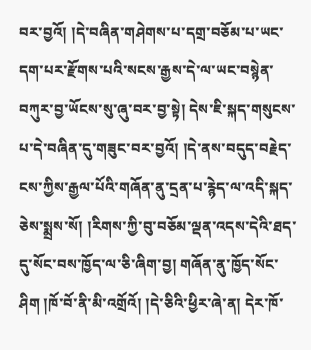བར་བྱའོ། །དེ་བཞིན་གཤེགས་པ་དགྲ་བཅོམ་པ་ཡང་དག་པར་རྫོགས་པའི་སངས་རྒྱས་དེ་ལ་ཡང་བསྙེན་བཀུར་བྱ་ཡོངས་སུ་ཞུ་བར་བྱ་སྟེ། དེས་ཇི་སྐད་གསུངས་པ་དེ་བཞིན་དུ་གཟུང་བར་བྱའོ། །དེ་ནས་བདུད་བརྗེད་ངས་ཀྱིས་རྒྱལ་པོའི་གཞོན་ནུ་དྲན་པ་རྙེད་ལ་འདི་སྐད་ཅེས་སྨྲས་སོ། །རིགས་ཀྱི་བུ་བཅོམ་ལྡན་འདས་དེའི་ཐད་དུ་སོང་བས་ཁྱོད་ལ་ཅི་ཞིག་བྱ། གཞོན་ནུ་ཁྱོད་སོང་ཤིག །ཁོ་བོ་ནི་མི་འགྲོའོ། །དེ་ཅིའི་ཕྱིར་ཞེ་ན། དེར་ཁོ་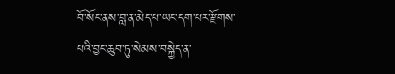བོ་སོང་ནས་བླ་ན་མེད་པ་ཡང་དག་པར་རྫོགས་པའི་བྱང་ཆུབ་ཏུ་སེམས་བསྐྱེད་ན་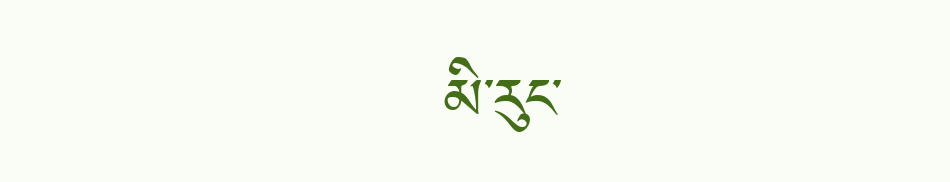མི་རུང་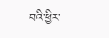བའི་ཕྱིར་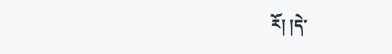རོ། །དེ་